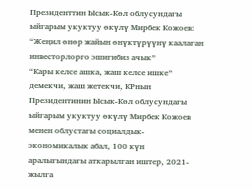Президенттин Ысык-Көл облусундагы ыйгарым укуктуу өкүлү Мирбек Кожоев:
“Жеңил өнөр жайын өнүктүрүүнү каалаган инвесторлорго эшигибиз ачык”
“Кары келсе ашка, жаш келсе ишке” демекчи, жаш жетекчи, КРнын Президентинин Ысык-Көл облусундагы ыйгарым укуктуу өкүлү Мирбек Кожоев менен облустагы социалдык-экономикалык абал, 100 күн аралыгындагы аткарылган иштер, 2021-жылга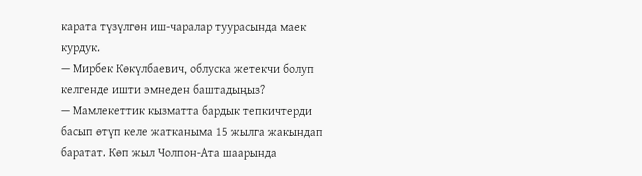карата түзүлгөн иш-чаралар туурасында маек курдук.
— Мирбек Көкүлбаевич, облуска жетекчи болуп келгенде ишти эмнеден баштадыңыз?
— Мамлекеттик кызматта бардык тепкичтерди басып өтүп келе жатканыма 15 жылга жакындап баратат. Көп жыл Чолпон-Ата шаарында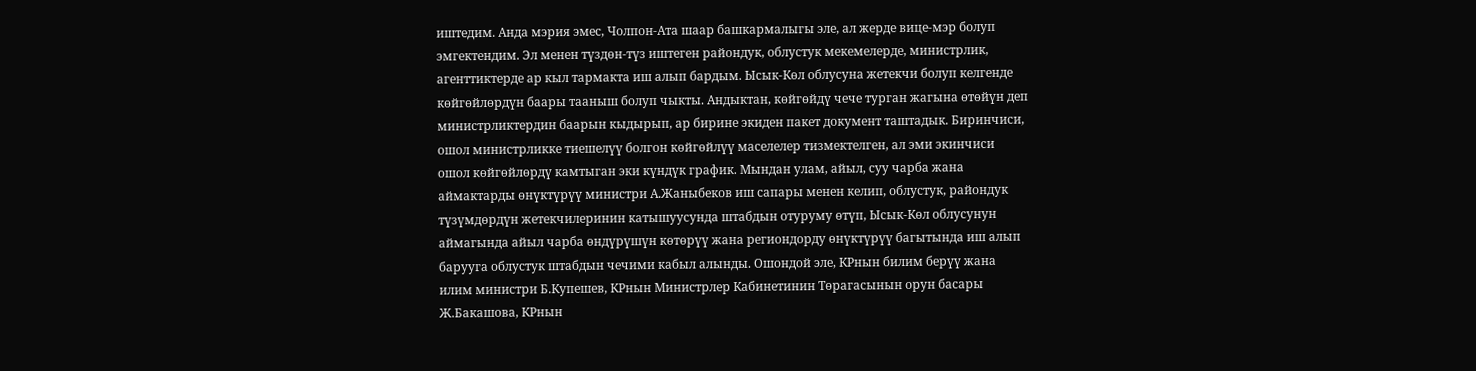иштедим. Анда мэрия эмес, Чолпон-Ата шаар башкармалыгы эле, ал жерде вице-мэр болуп эмгектендим. Эл менен түздөн-түз иштеген райондук, облустук мекемелерде, министрлик, агенттиктерде ар кыл тармакта иш алып бардым. Ысык-Көл облусуна жетекчи болуп келгенде көйгөйлөрдүн баары тааныш болуп чыкты. Андыктан, көйгөйдү чече турган жагына өтөйүн деп министрликтердин баарын кыдырып, ар бирине экиден пакет документ таштадык. Биринчиси, ошол министрликке тиешелүү болгон көйгөйлүү маселелер тизмектелген, ал эми экинчиси ошол көйгөйлөрдү камтыган эки күндүк график. Мындан улам, айыл, суу чарба жана аймактарды өнүктүрүү министри А.Жаныбеков иш сапары менен келип, облустук, райондук түзүмдөрдүн жетекчилеринин катышуусунда штабдын отуруму өтүп, Ысык-Көл облусунун аймагында айыл чарба өндүрүшүн көтөрүү жана региондорду өнүктүрүү багытында иш алып барууга облустук штабдын чечими кабыл алынды. Ошондой эле, КРнын билим берүү жана илим министри Б.Купешев, КРнын Министрлер Кабинетинин Төрагасынын орун басары Ж.Бакашова, КРнын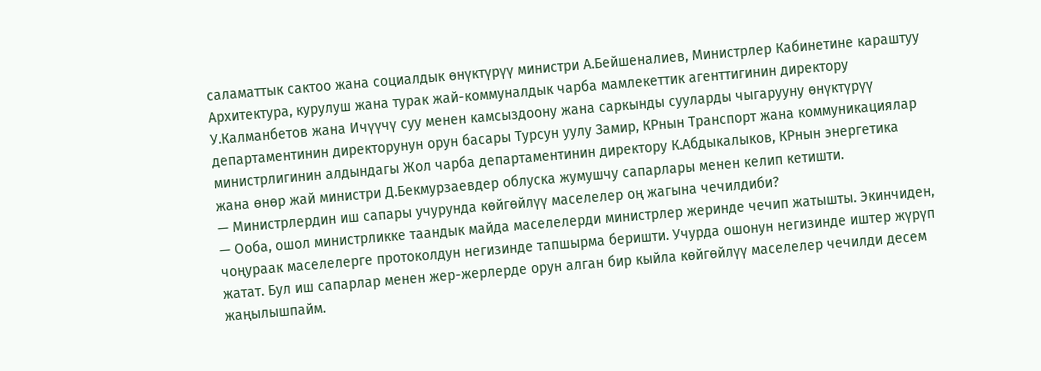саламаттык сактоо жана социалдык өнүктүрүү министри А.Бейшеналиев, Министрлер Кабинетине караштуу Архитектура, курулуш жана турак жай-коммуналдык чарба мамлекеттик агенттигинин директору У.Калманбетов жана Ичүүчү суу менен камсыздоону жана саркынды сууларды чыгарууну өнүктүрүү департаментинин директорунун орун басары Турсун уулу Замир, КРнын Транспорт жана коммуникациялар министрлигинин алдындагы Жол чарба департаментинин директору К.Абдыкалыков, КРнын энергетика жана өнөр жай министри Д.Бекмурзаевдер облуска жумушчу сапарлары менен келип кетишти.
— Министрлердин иш сапары учурунда көйгөйлүү маселелер оң жагына чечилдиби?
— Ооба, ошол министрликке таандык майда маселелерди министрлер жеринде чечип жатышты. Экинчиден, чоңураак маселелерге протоколдун негизинде тапшырма беришти. Учурда ошонун негизинде иштер жүрүп жатат. Бул иш сапарлар менен жер-жерлерде орун алган бир кыйла көйгөйлүү маселелер чечилди десем жаңылышпайм.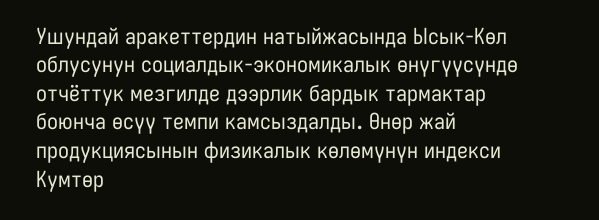Ушундай аракеттердин натыйжасында Ысык-Көл облусунун социалдык-экономикалык өнүгүүсүндө отчёттук мезгилде дээрлик бардык тармактар боюнча өсүү темпи камсыздалды. Өнөр жай продукциясынын физикалык көлөмүнүн индекси Кумтөр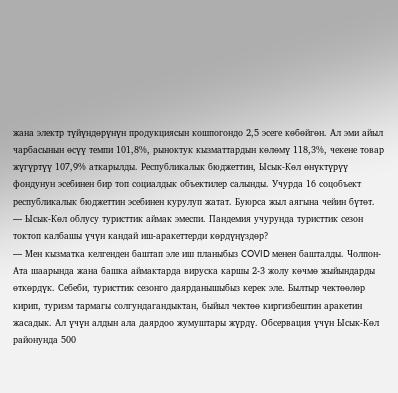жана электр түйүндөрүнүн продукциясын кошпогондо 2,5 эсеге көбөйгөн. Ал эми айыл чарбасынын өсүү темпи 101,8%, рыноктук кызматтардын көлөмү 118,3%, чекене товар жүгүртүү 107,9% аткарылды. Республикалык бюджеттин, Ысык-Көл өнүктүрүү фондунун эсебинен бир топ социалдык объектилер салынды. Учурда 16 соцобъект республикалык бюджеттин эсебинен курулуп жатат. Буюрса жыл аягына чейин бүтөт.
— Ысык-Көл облусу туристтик аймак эмеспи. Пандемия учурунда туристтик сезон токтоп калбашы үчүн кандай иш-аракеттерди көрдүңүздөр?
— Мен кызматка келгенден баштап эле иш планыбыз COVID менен башталды. Чолпон-Ата шаарында жана башка аймактарда вируска каршы 2-3 жолу көчмө жыйындарды өткөрдүк. Себеби, туристтик сезонго даярданышыбыз керек эле. Былтыр чектөөлөр кирип, туризм тармагы солгундагандыктан, быйыл чектөө киргизбештин аракетин жасадык. Ал үчүн алдын ала даярдоо жумуштары жүрдү. Обсервация үчүн Ысык-Көл районунда 500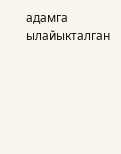адамга ылайыкталган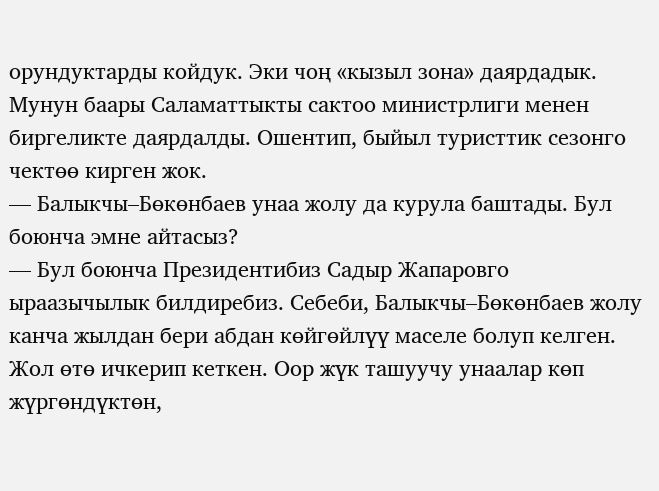орундуктарды койдук. Эки чоң «кызыл зона» даярдадык. Мунун баары Саламаттыкты сактоо министрлиги менен биргеликте даярдалды. Ошентип, быйыл туристтик сезонго чектөө кирген жок.
— Балыкчы–Бөкөнбаев унаа жолу да курула баштады. Бул боюнча эмне айтасыз?
— Бул боюнча Президентибиз Садыр Жапаровго ыраазычылык билдиребиз. Себеби, Балыкчы–Бөкөнбаев жолу канча жылдан бери абдан көйгөйлүү маселе болуп келген. Жол өтө ичкерип кеткен. Оор жүк ташуучу унаалар көп жүргөндүктөн,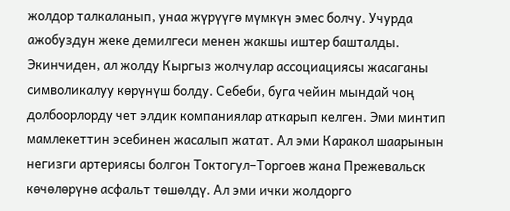жолдор талкаланып, унаа жүрүүгө мүмкүн эмес болчу. Учурда ажобуздун жеке демилгеси менен жакшы иштер башталды. Экинчиден, ал жолду Кыргыз жолчулар ассоциациясы жасаганы символикалуу көрүнүш болду. Себеби, буга чейин мындай чоң долбоорлорду чет элдик компаниялар аткарып келген. Эми минтип мамлекеттин эсебинен жасалып жатат. Ал эми Каракол шаарынын негизги артериясы болгон Токтогул–Торгоев жана Прежевальск көчөлөрүнө асфальт төшөлдү. Ал эми ички жолдорго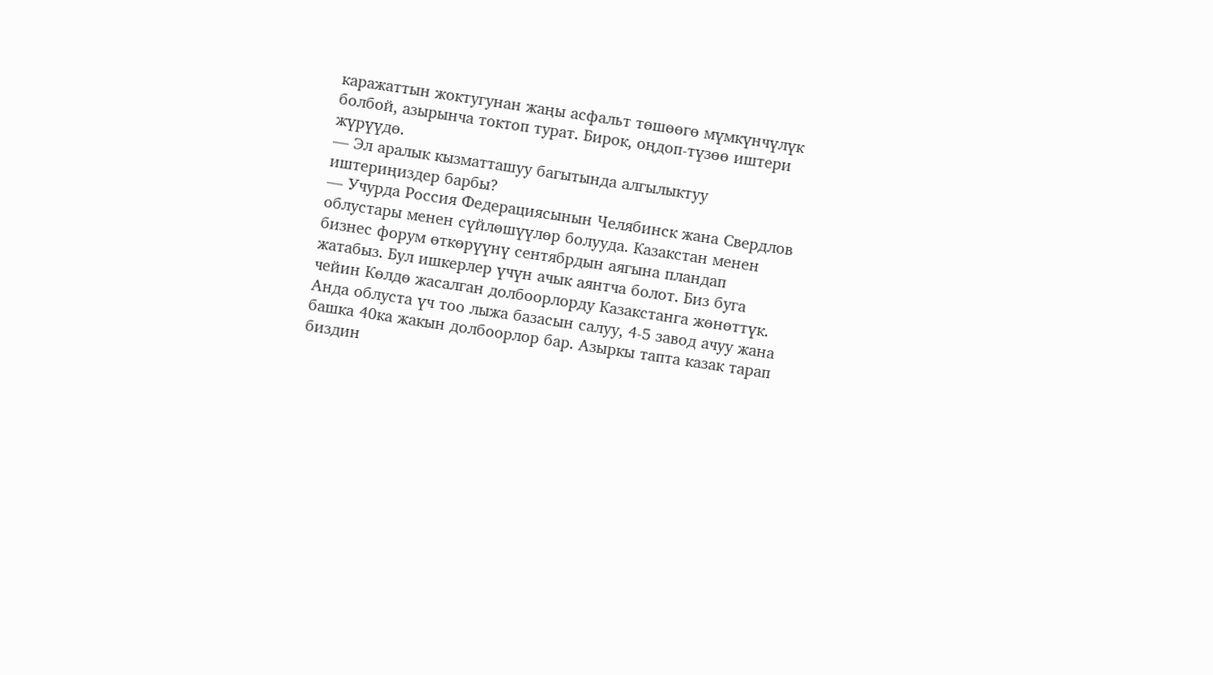каражаттын жоктугунан жаңы асфальт төшөөгө мүмкүнчүлүк болбой, азырынча токтоп турат. Бирок, оңдоп-түзөө иштери жүрүүдө.
— Эл аралык кызматташуу багытында алгылыктуу иштериңиздер барбы?
— Учурда Россия Федерациясынын Челябинск жана Свердлов облустары менен сүйлөшүүлөр болууда. Казакстан менен бизнес форум өткөрүүнү сентябрдын аягына пландап жатабыз. Бул ишкерлер үчүн ачык аянтча болот. Биз буга чейин Көлдө жасалган долбоорлорду Казакстанга жөнөттүк. Анда облуста үч тоо лыжа базасын салуу, 4-5 завод ачуу жана башка 40ка жакын долбоорлор бар. Азыркы тапта казак тарап биздин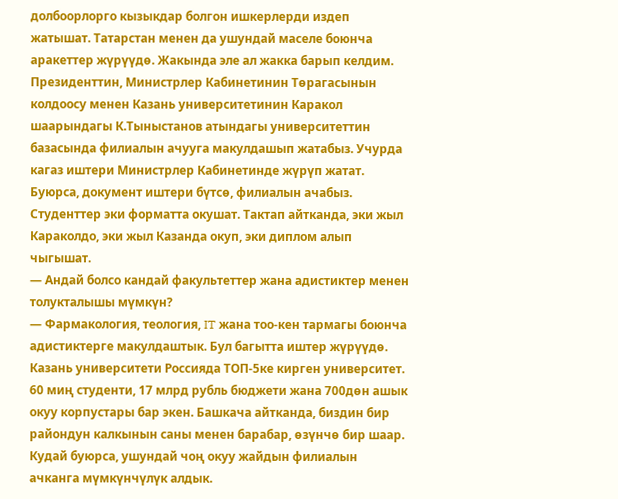долбоорлорго кызыкдар болгон ишкерлерди издеп жатышат. Татарстан менен да ушундай маселе боюнча аракеттер жүрүүдө. Жакында эле ал жакка барып келдим. Президенттин, Министрлер Кабинетинин Төрагасынын колдоосу менен Казань университетинин Каракол шаарындагы К.Тыныстанов атындагы университеттин базасында филиалын ачууга макулдашып жатабыз. Учурда кагаз иштери Министрлер Кабинетинде жүрүп жатат. Буюрса, документ иштери бүтсө, филиалын ачабыз. Студенттер эки форматта окушат. Тактап айтканда, эки жыл Караколдо, эки жыл Казанда окуп, эки диплом алып чыгышат.
— Андай болсо кандай факультеттер жана адистиктер менен толукталышы мүмкүн?
— Фармакология, теология, IT жана тоо-кен тармагы боюнча адистиктерге макулдаштык. Бул багытта иштер жүрүүдө. Казань университети Россияда ТОП-5ке кирген университет. 60 миң студенти, 17 млрд рубль бюджети жана 700дөн ашык окуу корпустары бар экен. Башкача айтканда, биздин бир райондун калкынын саны менен барабар, өзүнчө бир шаар. Кудай буюрса, ушундай чоң окуу жайдын филиалын ачканга мүмкүнчүлүк алдык.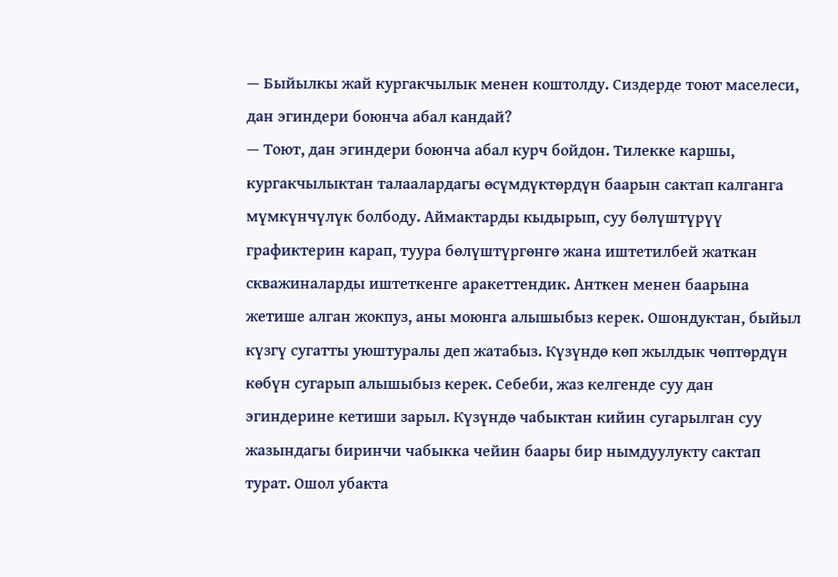— Быйылкы жай кургакчылык менен коштолду. Сиздерде тоют маселеси, дан эгиндери боюнча абал кандай?
— Тоют, дан эгиндери боюнча абал курч бойдон. Тилекке каршы, кургакчылыктан талаалардагы өсүмдүктөрдүн баарын сактап калганга мүмкүнчүлүк болбоду. Аймактарды кыдырып, суу бөлүштүрүү графиктерин карап, туура бөлүштүргөнгө жана иштетилбей жаткан скважиналарды иштеткенге аракеттендик. Анткен менен баарына жетише алган жокпуз, аны моюнга алышыбыз керек. Ошондуктан, быйыл күзгү сугатты уюштуралы деп жатабыз. Күзүндө көп жылдык чөптөрдүн көбүн сугарып алышыбыз керек. Себеби, жаз келгенде суу дан эгиндерине кетиши зарыл. Күзүндө чабыктан кийин сугарылган суу жазындагы биринчи чабыкка чейин баары бир нымдуулукту сактап турат. Ошол убакта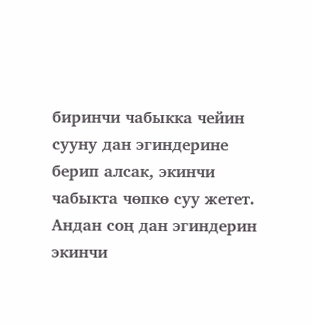биринчи чабыкка чейин сууну дан эгиндерине берип алсак, экинчи чабыкта чөпкө суу жетет. Андан соң дан эгиндерин экинчи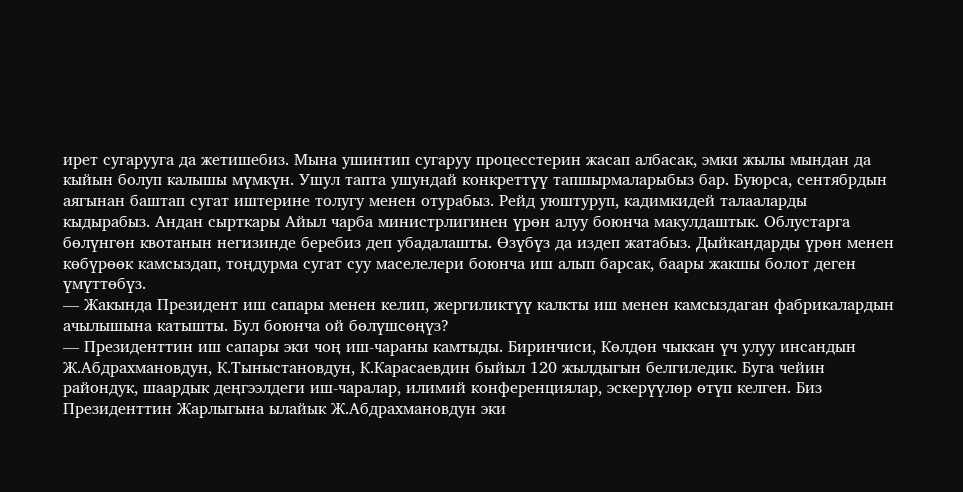ирет сугарууга да жетишебиз. Мына ушинтип сугаруу процесстерин жасап албасак, эмки жылы мындан да кыйын болуп калышы мүмкүн. Ушул тапта ушундай конкреттүү тапшырмаларыбыз бар. Буюрса, сентябрдын аягынан баштап сугат иштерине толугу менен отурабыз. Рейд уюштуруп, кадимкидей талааларды кыдырабыз. Андан сырткары Айыл чарба министрлигинен үрөн алуу боюнча макулдаштык. Облустарга бөлүнгөн квотанын негизинде беребиз деп убадалашты. Өзүбүз да издеп жатабыз. Дыйкандарды үрөн менен көбүрөөк камсыздап, тоңдурма сугат суу маселелери боюнча иш алып барсак, баары жакшы болот деген үмүттөбүз.
— Жакында Президент иш сапары менен келип, жергиликтүү калкты иш менен камсыздаган фабрикалардын ачылышына катышты. Бул боюнча ой бөлүшсөңүз?
— Президенттин иш сапары эки чоң иш-чараны камтыды. Биринчиси, Көлдөн чыккан үч улуу инсандын Ж.Абдрахмановдун, К.Тыныстановдун, К.Карасаевдин быйыл 120 жылдыгын белгиледик. Буга чейин райондук, шаардык деңгээлдеги иш-чаралар, илимий конференциялар, эскерүүлөр өтүп келген. Биз Президенттин Жарлыгына ылайык Ж.Абдрахмановдун эки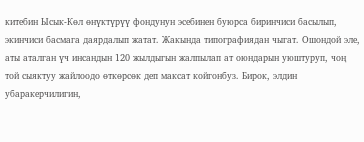китебин Ысык-Көл өнүктүрүү фондунун эсебинен буюрса биринчиси басылып, экинчиси басмага даярдалып жатат. Жакында типографиядан чыгат. Ошондой эле, аты аталган үч инсандын 120 жылдыгын жалпылап ат оюндарын уюштуруп, чоң той сыяктуу жайлоодо өткөрсөк деп максат койгонбуз. Бирок, элдин убаракерчилигин,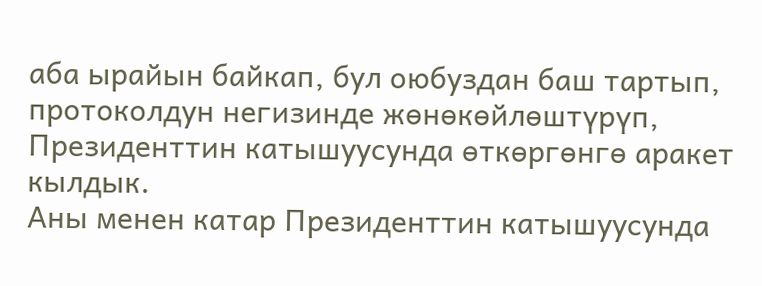аба ырайын байкап, бул оюбуздан баш тартып, протоколдун негизинде жөнөкөйлөштүрүп, Президенттин катышуусунда өткөргөнгө аракет кылдык.
Аны менен катар Президенттин катышуусунда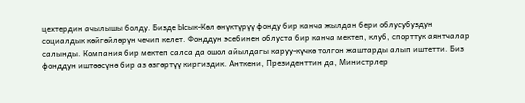цехтердин ачылышы болду. Бизде Ысык-Көл өнүктүрүү фонду бир канча жылдан бери облусубуздун социалдык көйгөйлөрүн чечип келет. Фонддун эсебинен облуста бир канча мектеп, клуб, спорттук аянтчалар салынды. Компания бир мектеп салса да ошол айылдагы каруу-күчкө толгон жаштарды алып иштетти. Биз фонддун иштөөсүнө бир аз өзгөртүү киргиздик. Анткени, Президенттин да, Министрлер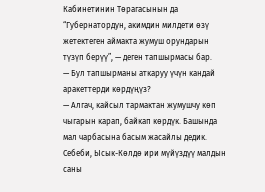Кабинетинин Төрагасынын да “Губернатордун, акимдин милдети өзү жетектеген аймакта жумуш орундарын түзүп берүү”, — деген тапшырмасы бар.
— Бул тапшырманы аткаруу үчүн кандай аракеттерди көрдүңүз?
— Алгач, кайсыл тармактан жумушчу көп чыгарын карап, байкап көрдүк. Башында мал чарбасына басым жасайлы дедик. Себеби, Ысык-Көлдө ири мүйүздүү малдын саны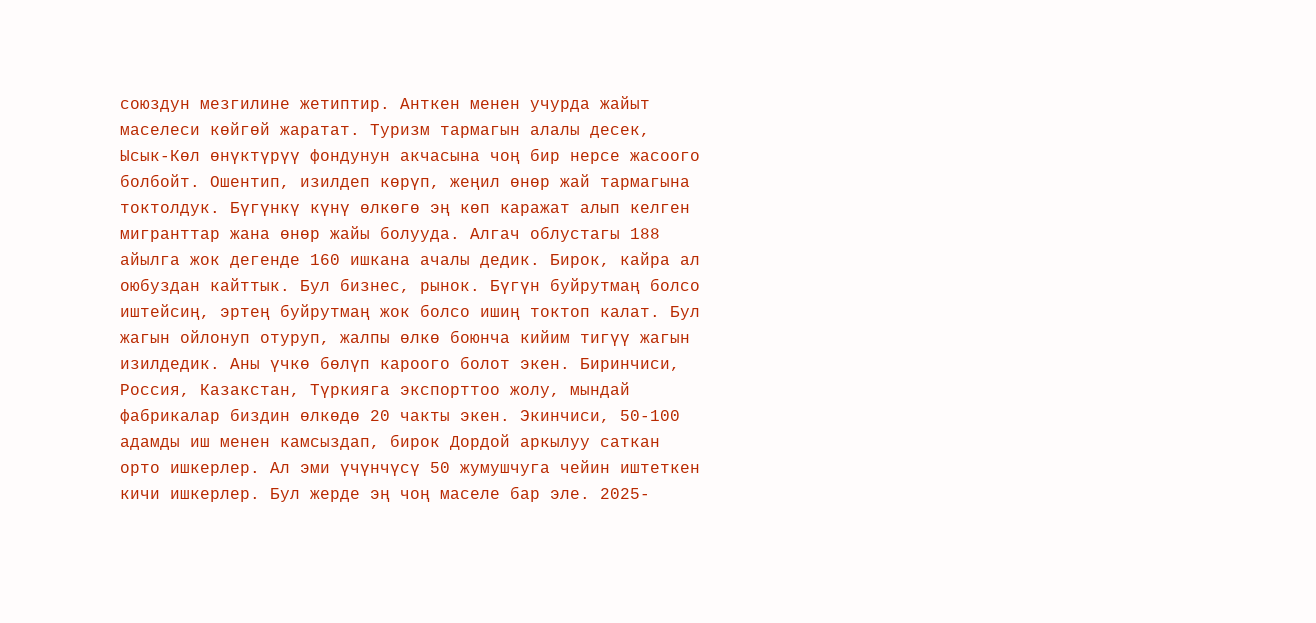союздун мезгилине жетиптир. Анткен менен учурда жайыт маселеси көйгөй жаратат. Туризм тармагын алалы десек, Ысык-Көл өнүктүрүү фондунун акчасына чоң бир нерсе жасоого болбойт. Ошентип, изилдеп көрүп, жеңил өнөр жай тармагына токтолдук. Бүгүнкү күнү өлкөгө эң көп каражат алып келген мигранттар жана өнөр жайы болууда. Алгач облустагы 188 айылга жок дегенде 160 ишкана ачалы дедик. Бирок, кайра ал оюбуздан кайттык. Бул бизнес, рынок. Бүгүн буйрутмаң болсо иштейсиң, эртең буйрутмаң жок болсо ишиң токтоп калат. Бул жагын ойлонуп отуруп, жалпы өлкө боюнча кийим тигүү жагын изилдедик. Аны үчкө бөлүп кароого болот экен. Биринчиси, Россия, Казакстан, Түркияга экспорттоо жолу, мындай фабрикалар биздин өлкөдө 20 чакты экен. Экинчиси, 50-100 адамды иш менен камсыздап, бирок Дордой аркылуу саткан орто ишкерлер. Ал эми үчүнчүсү 50 жумушчуга чейин иштеткен кичи ишкерлер. Бул жерде эң чоң маселе бар эле. 2025-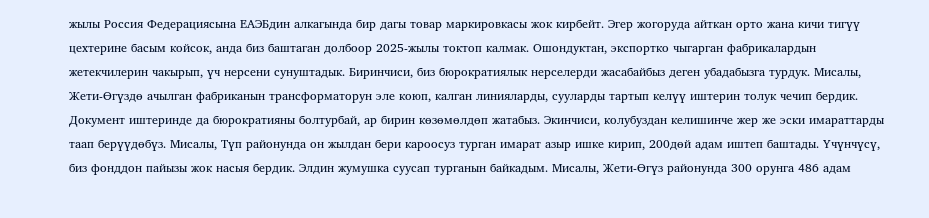жылы Россия Федерациясына ЕАЭБдин алкагында бир дагы товар маркировкасы жок кирбейт. Эгер жогоруда айткан орто жана кичи тигүү цехтерине басым койсок, анда биз баштаган долбоор 2025-жылы токтоп калмак. Ошондуктан, экспортко чыгарган фабрикалардын жетекчилерин чакырып, үч нерсени сунуштадык. Биринчиси, биз бюрократиялык нерселерди жасабайбыз деген убадабызга турдук. Мисалы, Жети-Өгүздө ачылган фабриканын трансформаторун эле коюп, калган линияларды, сууларды тартып келүү иштерин толук чечип бердик. Документ иштеринде да бюрократияны болтурбай, ар бирин көзөмөлдөп жатабыз. Экинчиси, колубуздан келишинче жер же эски имараттарды таап берүүдөбүз. Мисалы, Түп районунда он жылдан бери кароосуз турган имарат азыр ишке кирип, 200дөй адам иштеп баштады. Үчүнчүсү, биз фонддон пайызы жок насыя бердик. Элдин жумушка суусап турганын байкадым. Мисалы, Жети-Өгүз районунда 300 орунга 486 адам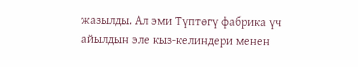жазылды. Ал эми Түптөгү фабрика үч айылдын эле кыз-келиндери менен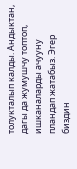толукталып калды. Андыктан, дагы да жумушчу топтоп, ишканаларды ачууну пландап жатабыз. Эгер биздин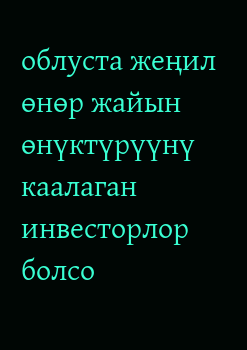облуста жеңил өнөр жайын өнүктүрүүнү каалаган инвесторлор болсо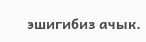эшигибиз ачык.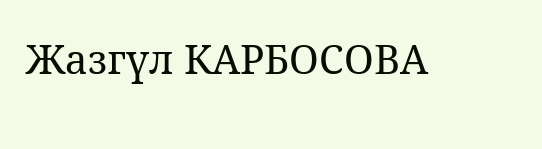Жазгүл КАРБОСОВА